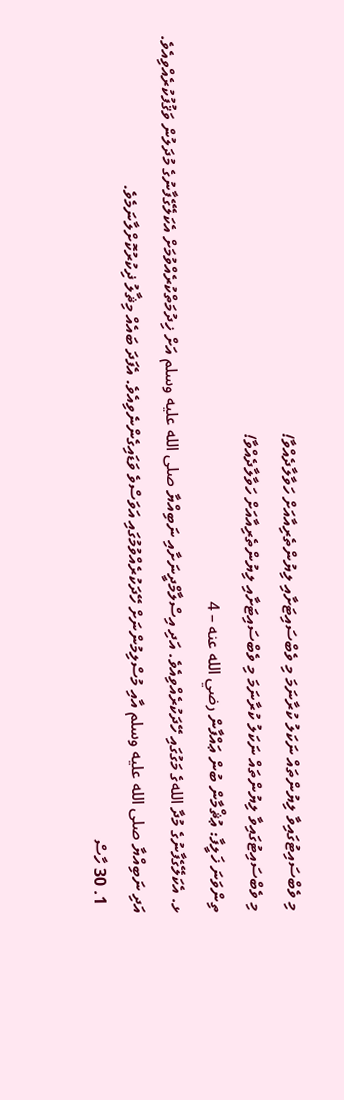މި ވެބްސައިޓުގައިވާ ލިޔުންތައް ނަކަލު ކުރާނަމަ މި ވެބްސައިޓަށާއި ލިޔުންތެރިއާއަށް ހަވާލާދެއްވާ!
މި ވެބްސައިޓުގައިވާ ލިޔުންތައް ނަކަލު ކުރާނަމަ މި ވެބްސައިޓަށާއި ލިޔުންތެރިއާއަށް ހަވާލާދެއްވާ!
ތިންވަނަ ޚަލީފާ: ޢުޘްމާން ބުން ޢައްފާން رضي الله عنه – 4
ޅ. އެކަލޭގެފާނުގެ މުދާ اللهގެ މަގުގައި ހޭދަކުރެއްވިއެވެ. އަދި އިސްލާމްދީނަށާއި ނަބިއްޔާ صلى الله عليه وسلم އަށް ޚިދުމަތްކުރެއްވުމަށް އެކަލޭގެފާނުގެ މުދަލުން ވަޤުފުކުރެއްވިއެވެ. އަދި ނަބިއްޔާ صلى الله عليه وسلم އާއި މުސްލިމުންނަށް ހޭދަކުރެއްވުމުގައި އަވަސްވެ ވަޑައިގެންނެވިއެވެ. އެފަދަ ބައެއް މިޘާލު ޛިކުރުކޮށްލާނަމެވެ.
  1. 30 ހާސް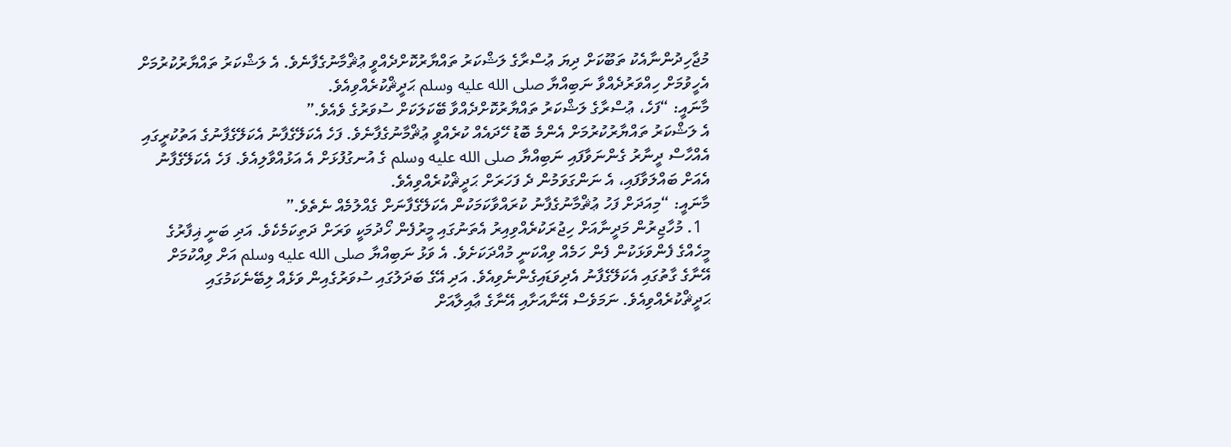މުޖާހިދުންނާއެކު ތަބޫކަށް ދިޔަ ޢުސްރާގެ ލަޝްކަރު ތައްޔާރުކޮށްދެއްވީ ޢުޘްމާނުގެފާނެވެ. އެ ލަޝްކަރު ތައްޔާރުކުރުމަށް އެހީވުމަށް ހިއްވަރުދެއްވާ ނަބިއްޔާ صلى الله عليه وسلم ޙަދީޘްކުރެއްވިއެވެ.
މާނައީ: “ފަހެ، ޢުސްރާގެ ލަޝްކަރު ތައްޔާރުކޮށްދެއްވާ ބޭކަލަކަށް ސުވަރުގެ ވެއެވެ.”
އެ ލަޝްކަރު ތައްޔާރުކުރުމަށް އެންމެ ބޮޑު ހޭދައެއް ކުރެއްވީ ޢުޘްމާނުގެފާނެވެ. ފަހެ އެކަލޭގެފާނު އެކަލޭގެފާނުގެ އަތުކުރީގައި އެއްހާސް ދީނާރު ގެންނަވާފައި ނަބިއްޔާ صلى الله عليه وسلم ގެ އުނގުފުޅަށް އެ އަޅުއްވާލިއެވެ. ފަހެ އެކަލޭގެފާނު އެއަށް ބައްލަވާފައި، އެ ނަންގަވަމުން ދެ ފަހަރަށް ޙަދީޘްކުރެއްވިއެވެ.
މާނައީ: “މިއަދަށް ފަހު ޢުޘްމާނުގެފާނު ކުރައްވާކަމަކުން އެކަލޭގެފާނަށް ގެއްލުމެއް ނެތެވެ.”
  1. މުހާޖިރުން މަދީނާއަށް ހިޖުރަކުރެއްވިއިރު އެތަނުގައި މީރުފެން ހޯދުމަކީ ވަރަށް ދަތިކަމެކެވެ. އަދި ބަނީ ޣިފާރުގެ މީހެއްގެ ފެންވަޅަކުން ފެން ހަމެއް ވިއްކަނީ މުއްދަކަށެވެ. އެ ވަޅު ނަބިއްޔާ صلى الله عليه وسلم އަށް ވިއްކުމަށް އޭނާގެ ގާތުގައި އެކަލޭގެފާނު އެދިވަޑައިގެންނެވިއެވެ. އަދި އޭގެ ބަދަލުގައި ސުވަރުގެއިން ވަޅެއް ލިބޭނެކަމުގައި ޙަދީޘްކުރެއްވިއެވެ. ނަމަވެސް އޭނާއަށާއި އޭނާގެ ޢާއިލާއަށް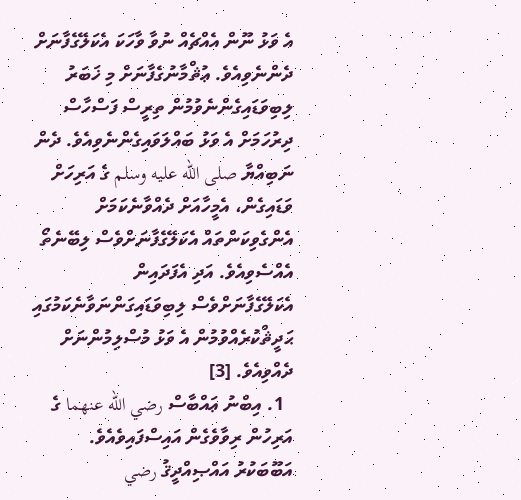އެ ވަޅު ނޫން އެއްޗެއް ނުވާ ވާހަކަ އެކަލޭގެފާނަށް ދެންނެވިއެވެ. ޢުޘްމާނުގެފާނަށް މި ޚަބަރު ލިބިވަޑައިގެންނެވުމުން ތިރީސް ފަސްހާސް ދިރުހަމަށް އެ ވަޅު ބައްލަވައިގެންނެވިއެވެ. ދެން ނަބިއްޔާ صلى الله عليه وسلم ގެ އަރިހަށް ވަޑައިގެން، އެމީހާއަށް ދެއްވާނެކަމަށް އެންގެވިކަންތައް އެކަލޭގެފާނަށްވެސް ލިބޭނެތޯ އެއްސެވިއެވެ. އަދި އެފަދައިން އެކަލޭގެފާނަށްވެސް ލިބިވަޑައިގަންނަވާނެކަމުގައި ޙަދީޘްކުރެއްވުމުން އެ ވަޅު މުސްލިމުންނަށް ދެއްވިއެވެ. [3]
  1. އިބްނު ޢައްބާސް رضي الله عنهما ގެ އަރިހުން ރިވާވެގެން އައިސްފައިވެއެވެ.
އަބޫބަކުރު އައްޞިއްދީޤު رضي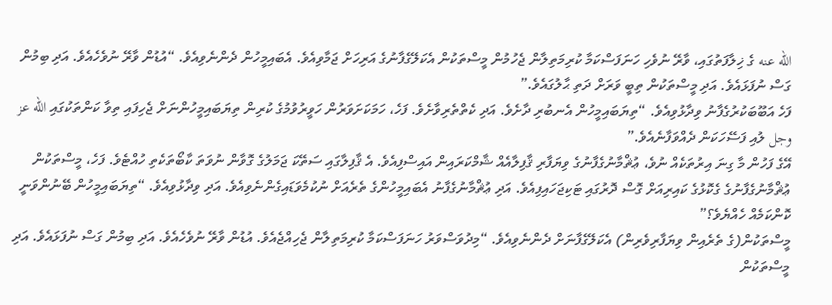الله عنه ގެ ޚިލާފަތުގައި، ވާރޭ ނުވެހި ހަނަފަސްކަމާ ކުރިމަތިލާން ޖެހުމުން މީސްތަކުން އެކަލޭގެފާނުގެ އަރިހަށް ޖަމާވިއެވެ. އެބައިމީހުން ދެންނެވިއެވެ. “އުޑުން ވާރޭ ނުވެހެއެވެ. އަދި ބިމުން ގަސް ނުފަޅައެވެ. އަދި މީސްތަކުން ތިބީ ވަރަށް ދަތި ޙާލުގައެވެ.”
ފަހެ އަބޫބަކުރުގެފާނު ވިދާޅުވިއެވެ. “ތިޔަބައިމީހުން އެނބުރި ދާށެވެ. އަދި ކެތްތެރިވާށެވެ. ފަހެ، ހަމަކަށަވަރުން ހަވީރުވުމުގެ ކުރިން ތިޔަބައިމީހުންނަށް ޖެހިފައި ތިވާ ކަންތަކުގައި الله عز وجل ލުއި ފަސޭހަކަން ދެއްވަފާނެއެވެ.”
އޭގެ ފަހުން މާ ގިނަ އިރުތަކެއް ނުވެ، ޢުޘްމާނުގެފާނުގެ ވިޔަފާރި ޤާފިލާއެއް ޝާމްކަރައިން އައިސްފިއެވެ. އެ ޤާފިލާގައި ސަތޭކަ ޖަމަލުގެ ގޮވާން ނުވަތަ ކާބޯތަކެތި ހުއްޓެވެ. ފަހެ، މީސްތަކުން ޢުޘްމާނުގެފާނުގެ ގެކޮޅުގެ ކައިރިއަށް ގޮސް ދޮރުގައި ޓަކިޖަހައިފިއެވެ. އަދި ޢުޘްމާނުގެފާނު އެބައިމީހުންގެ ތެރެއަށް ނުކުމެވަޑައިގެންނެވިއެވެ. އަދި ވިދާޅުވިއެވެ. “ތިޔަބައިމީހުން ބޭނުންވަނީ ކޮންކަމެއް ހެއްޔެވެ؟”
މީސްތަކުން(ގެ ތެރެއިން ވިޔަފާރިވެރިން) އެކަލޭގެފާނަށް ދެންނެވިއެވެ. “މިދުވަސްވަރު ހަނަފަސްކަމާ ކުރިމަތިލާން ޖެހިއްޖެއެވެ. އުޑުން ވާރޭ ނުވެހެއެވެ. އަދި ބިމުން ގަސް ނުފަޅައެވެ. އަދި މީސްތަކުން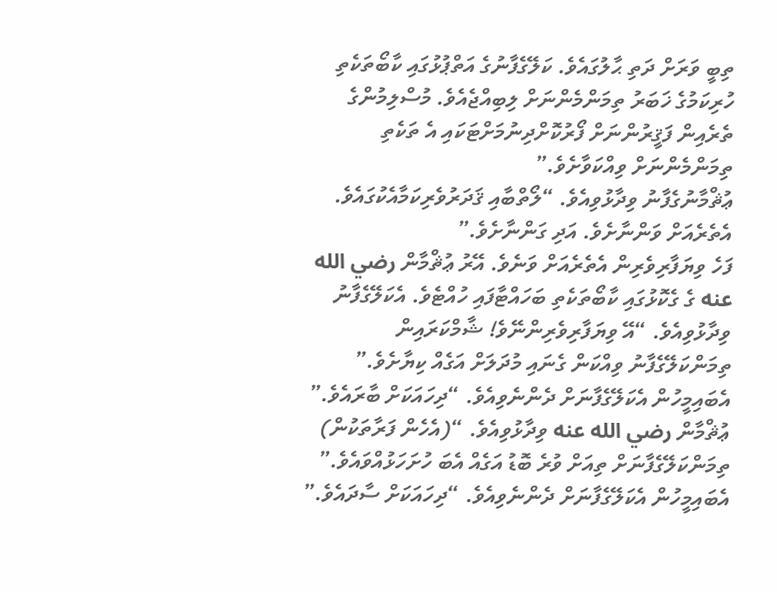ތިބީ ވަރަށް ދަތި ޙާލުގައެވެ. ކަލޭގެފާނުގެ އަތްޕުޅުގައި ކާބޯތަކެތި ހުރިކަމުގެ ޚަބަރު ތިމަންމެންނަށް ލިބިއްޖެއެވެ. މުސްލިމުންގެ ތެރެއިން ފަޤީރުންނަށް ފޯރުކޮށްދިނުމަށްޓަކައި އެ ތަކެތި ތިމަންމެންނަށް ވިއްކަވާށެވެ.”
ޢުޘްމާނުގެފާނު ވިދާޅުވިއެވެ. “ލޯތްބާއި ޤަދަރުވެރިކަމާއެކުގައެވެ. އެތެރެއަށް ވަންނާށެވެ. އަދި ގަންނާށެވެ.”
ފަހެ ވިޔަފާރިވެރިން އެތެރެއަށް ވަނެވެ. އޭރު ޢުޘްމާން رضي الله عنه ގެ ގެކޮޅުގައި ކާބޯތަކެތި ބަހައްޓާފައި ހުއްޓެވެ. އެކަލޭގެފާނު ވިދާޅުވިއެވެ. “އޭ ވިޔަފާރިވެރިންނޭވެ! ޝާމްކަރައިން ތިމަންކަލޭގެފާނު ވިއްކަން ގެނައި މުދަލަށް އަގެއް ކިޔާށެވެ.”
އެބައިމީހުން އެކަލޭގެފާނަށް ދެންނެވިއެވެ. “ދިހައަކަށް ބާރައެވެ.”
ޢުޘްމާން رضي الله عنه ވިދާޅުވިއެވެ. “(އެހެން ފަރާތަކުން) ތިމަންކަލޭގެފާނަށް ތިއަށް ވުރެ ބޮޑު އަގެއް އެބަ ހުށަހަޅުއްވައެވެ.”
އެބައިމީހުން އެކަލޭގެފާނަށް ދެންނެވިއެވެ. “ދިހައަކަށް ސާދައެވެ.”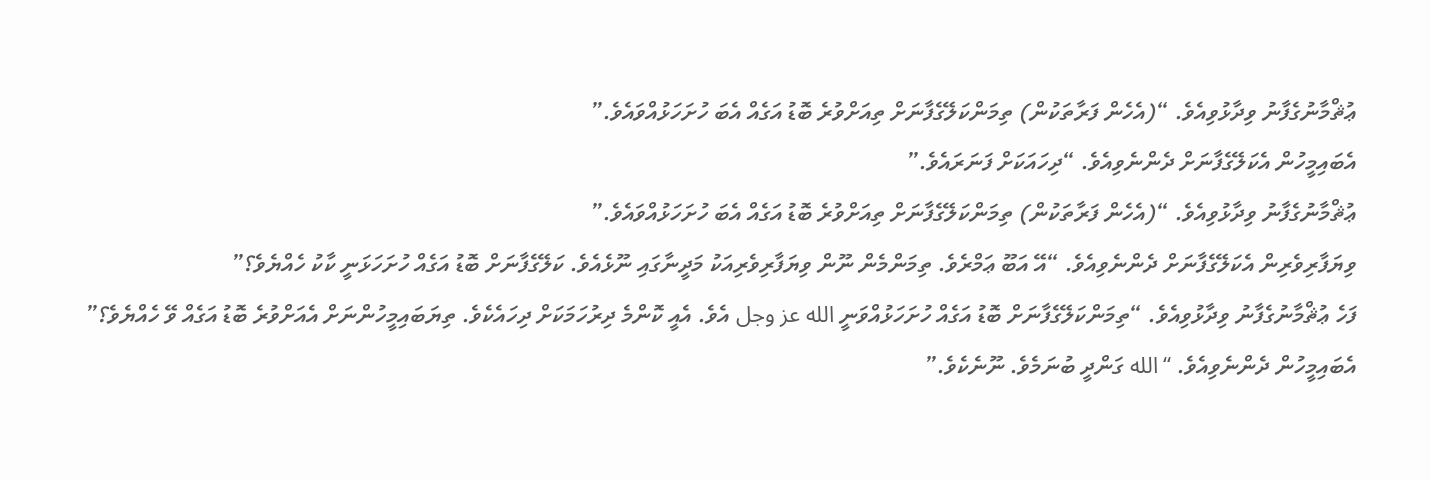ޢުޘްމާނުގެފާނު ވިދާޅުވިއެވެ. “(އެހެން ފަރާތަކުން) ތިމަންކަލޭގެފާނަށް ތިއަށްވުރެ ބޮޑު އަގެއް އެބަ ހުށަހަޅުއްވައެވެ.”
އެބައިމީހުން އެކަލޭގެފާނަށް ދެންނެވިއެވެ. “ދިހައަކަށް ފަނަރައެވެ.”
ޢުޘްމާނުގެފާނު ވިދާޅުވިއެވެ. “(އެހެން ފަރާތަކުން) ތިމަންކަލޭގެފާނަށް ތިއަށްވުރެ ބޮޑު އަގެއް އެބަ ހުށަހަޅުއްވައެވެ.”
ވިޔަފާރިވެރިން އެކަލޭގެފާނަށް ދެންނެވިއެވެ. “އޭ އަބޫ ޢަމްރެވެ. ތިމަންމެން ނޫން ވިޔަފާރިވެރިއަކު މަދީނާގައި ނޫޅެއެވެ. ކަލޭގެފާނަށް ބޮޑު އަގެއް ހުށަހަޅަނީ ކާކު ހެއްޔެވެ؟”
ފަހެ ޢުޘްމާނުގެފާނު ވިދާޅުވިއެވެ. “ތިމަންކަލޭގެފާނަށް ބޮޑު އަގެއް ހުށަހަޅުއްވަނީ الله عز وجل އެވެ. އެއީ ކޮންމެ ދިރުހަމަކަށް ދިހައެކެވެ. ތިޔަބައިމީހުންނަށް އެއަށްވުރެ ބޮޑު އަގެއް ވޭ ހެއްޔެވެ؟”
އެބައިމީހުން ދެންނެވިއެވެ. “الله ގަންދީ ބުނަމެވެ. ނޫނެކެވެ.”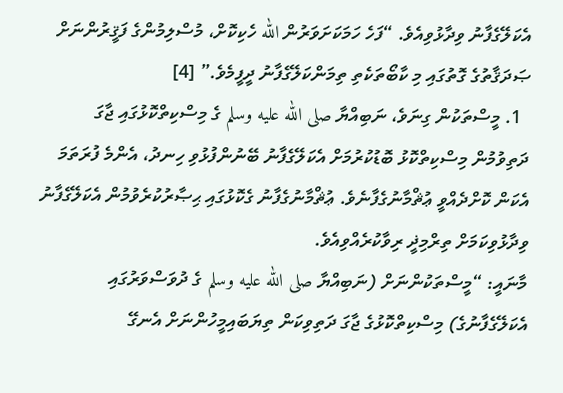އެކަލޭގެފާނު ވިދާޅުވިއެވެ. “ފަހެ ހަމަކަށަވަރުން الله ހެކިކޮށް، މުސްލިމުންގެ ފަޤީރުންނަށް ޞަދަޤާތުގެ ގޮތުގައި މި ކާބޯތަކެތި ތިމަންކަލޭގެފާނު ދީފީމެވެ.” [4]
  1. މީސްތަކުން ގިނަވެ، ނަބިއްޔާ صلى الله عليه وسلم ގެ މިސްކިތްކޮޅުގައި ޖާގަ ދަތިވުމުން މިސްކިތްކޮޅު ބޮޑުކުރުމަށް އެކަލޭގެފާނު ބޭނުންފުޅުވި ހިނދު، އެންމެ ފުރަތަމަ އެކަން ކޮށްދެއްވީ ޢުޘްމާނުގެފާނެވެ. ޢުޘްމާނުގެފާނު ގެކޮޅުގައި ޙިޞާރުކުރެވުމުން އެކަލޭގެފާނު ވިދާޅުވިކަމަށް ތިރްމިޛީ ރިވާކުރެއްވިއެވެ.
މާނައީ: “މީސްތަކުންނަށް (ނަބިއްޔާ صلى الله عليه وسلم ގެ ދުވަސްވަރުގައި އެކަލޭގެފާނުގެ) މިސްކިތްކޮޅުގެ ޖާގަ ދަތިވިކަން ތިޔަބައިމީހުންނަށް އެނގޭ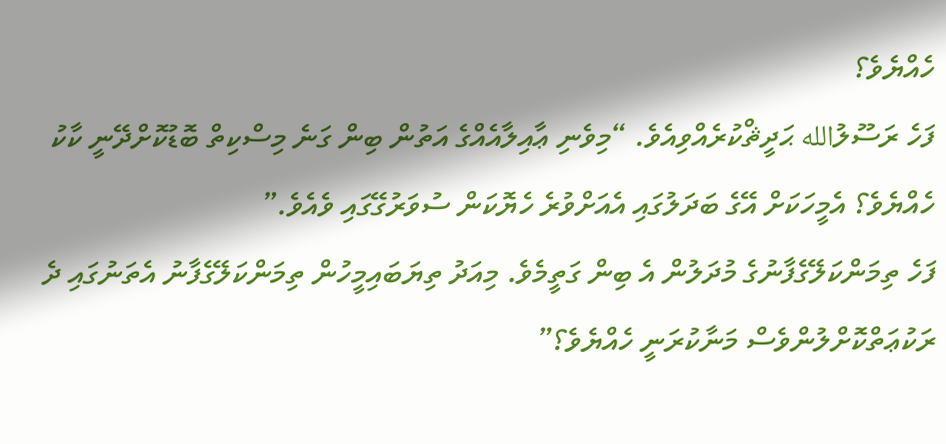ހެއްޔެވެ؟
ފަހެ ރަސޫލުالله ޙަދީޘްކުރެއްވިއެވެ. “މިވެނި ޢާއިލާއެއްގެ އަތުން ބިން ގަނެ މިސްކިތް ބޮޑުކޮށްދޭނީ ކާކު ހެއްޔެވެ؟ އެމީހަކަށް އޭގެ ބަދަލުގައި އެއަށްވުރެ ހެޔޮކަން ސުވަރުގޭގައި ވެއެވެ.”
ފަހެ ތިމަންކަލޭގެފާނުގެ މުދަލުން އެ ބިން ގަތީމެވެ. މިއަދު ތިޔަބައިމީހުން ތިމަންކަލޭގެފާނު އެތަނުގައި ދެ ރަކުޢަތްކޮށްލުންވެސް މަނާކުރަނީ ހެއްޔެވެ؟”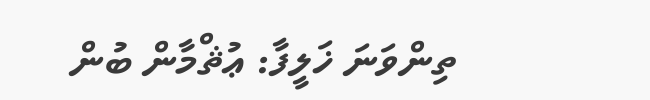ތިންވަނަ ޚަލީފާ: ޢުޘްމާން ބުން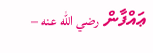ޢައްފާން رضي الله عنه –